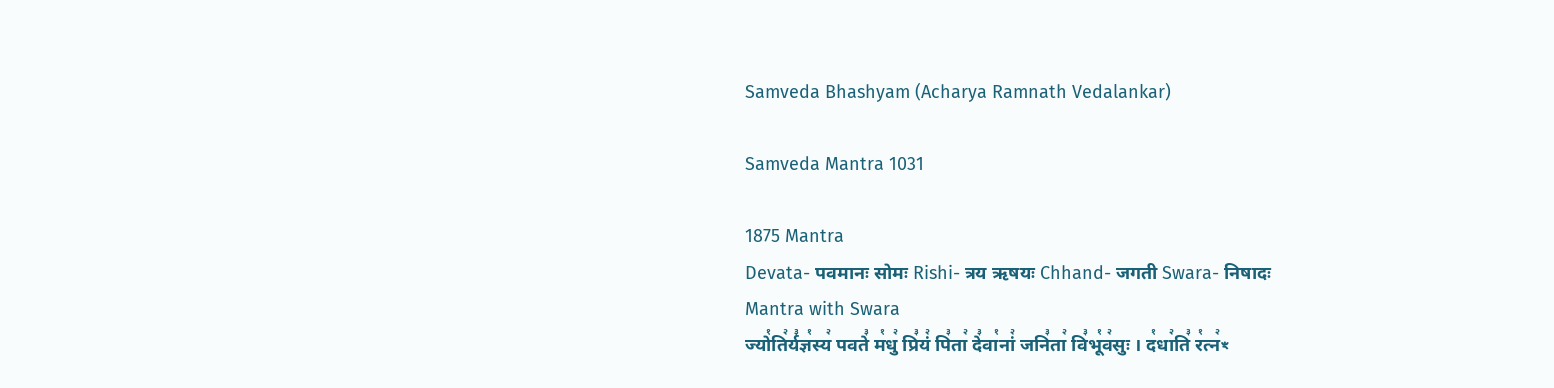Samveda Bhashyam (Acharya Ramnath Vedalankar)

Samveda Mantra 1031

1875 Mantra
Devata- पवमानः सोमः Rishi- त्रय ऋषयः Chhand- जगती Swara- निषादः
Mantra with Swara
ज्यो꣡ति꣢र्य꣣ज्ञ꣡स्य꣢ पवते꣣ म꣡धु꣢ प्रि꣣यं꣢ पि꣣ता꣢ दे꣣वा꣡नां꣢ जनि꣣ता꣢ वि꣣भू꣡व꣢सुः । द꣡धा꣢ति꣣ र꣡त्न꣢ꣳ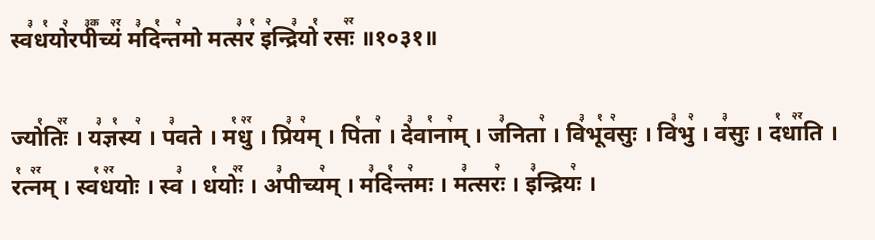स्व꣣ध꣡यो꣢रपी꣣꣬च्यं꣢꣯ म꣣दि꣡न्त꣢मो मत्स꣣र꣡ इ꣢न्द्रि꣣यो꣡ रसः꣢꣯ ॥१०३१॥

ज्यो꣡तिः꣢꣯ । य꣣ज्ञ꣡स्य꣢ । प꣣वते । म꣡धु꣢꣯ । प्रि꣣य꣢म् । पि꣡ता꣢ । दे꣣वा꣡ना꣢म् । ज꣣निता꣢ । वि꣣भू꣡व꣢सुः । वि꣣भु꣢ । व꣣सुः । द꣡धा꣢꣯ति । र꣡त्न꣢꣯म् । स्व꣡ध꣢꣯योः । स्व꣣ । ध꣡योः꣢꣯ । अ꣣पीच्य꣢म् । म꣣दि꣡न्त꣢मः । म꣣त्सरः꣢ । इ꣣न्द्रियः꣢ ।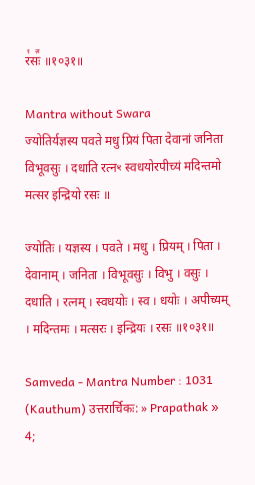र꣡सः꣢꣯ ॥१०३१॥

Mantra without Swara
ज्योतिर्यज्ञस्य पवते मधु प्रियं पिता देवानां जनिता विभूवसुः । दधाति रत्नꣳ स्वधयोरपीच्यं मदिन्तमो मत्सर इन्द्रियो रसः ॥

ज्योतिः । यज्ञस्य । पवते । मधु । प्रियम् । पिता । देवानाम् । जनिता । विभूवसुः । विभु । वसुः । दधाति । रत्नम् । स्वधयोः । स्व । धयोः । अपीच्यम् । मदिन्तमः । मत्सरः । इन्द्रियः । रसः ॥१०३१॥

Samveda - Mantra Number : 1031
(Kauthum) उत्तरार्चिकः: » Prapathak » 4;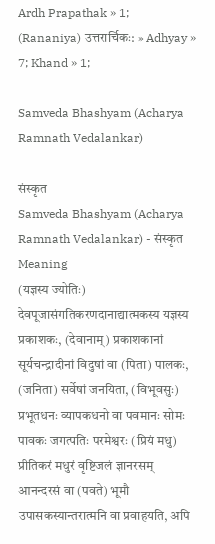Ardh Prapathak » 1;
(Rananiya) उत्तरार्चिकः: » Adhyay » 7; Khand » 1;

Samveda Bhashyam (Acharya Ramnath Vedalankar)

संस्कृत
Samveda Bhashyam (Acharya Ramnath Vedalankar) - संस्कृत
Meaning
(यज्ञस्य ज्योतिः) देवपूजासंगतिकरणदानाद्यात्मकस्य यज्ञस्य प्रकाशकः, (देवानाम्) प्रकाशकानां सूर्यचन्द्रादीनां विदुषां वा (पिता) पालकः, (जनिता) सर्वेषां जनयिता, (विभूवसुः) प्रभूतधनः व्यापकधनो वा पवमानः सोमः पावकः जगत्पतिः परमेश्वरः (प्रियं मधु) प्रीतिकरं मधुरं वृष्टिजलं ज्ञानरसम् आनन्दरसं वा (पवते) भूमौ उपासकस्यान्तरात्मनि वा प्रवाहयति, अपि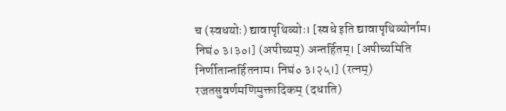च (स्वधयोः) द्यावापृथिव्योः। [स्वधे इति द्यावापृथिव्योर्नाम। निघं० ३।३०।] (अपीच्यम्) अन्तर्हितम्। [अपीच्यमिति निर्णीतान्तर्हितनाम। निघं० ३।२५।] (रत्नम्) रजतसुवर्णमणिमुक्तादिकम् (दधाति)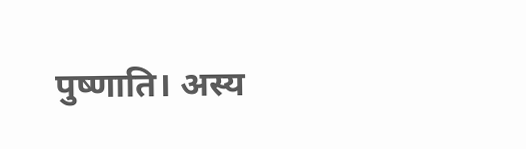पुष्णाति। अस्य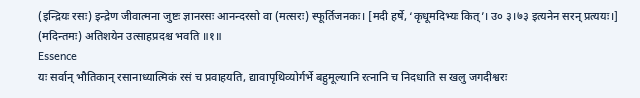(इन्द्रियः रसः) इन्द्रेण जीवात्मना जुष्टः ज्ञानरसः आनन्दरसो वा (मत्सरः) स्फूर्तिजनकः। [मदी हर्षे, ‘कृधूमदिभ्यः कित्’। उ० ३।७३ इत्यनेन सरन् प्रत्ययः।] (मदिन्तमः) अतिशयेन उत्साहप्रदश्च भवति ॥१॥
Essence
यः सर्वान् भौतिकान् रसानाध्यात्मिकं रसं च प्रवाहयति, द्यावापृथिव्योर्गर्भे बहुमूल्यानि रत्नानि च निदधाति स खलु जगदीश्वरः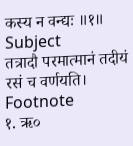कस्य न वन्द्यः ॥१॥
Subject
तत्रादौ परमात्मानं तदीयं रसं च वर्णयति।
Footnote
१. ऋ०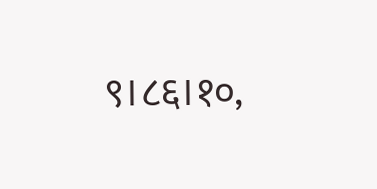९।८६।१०,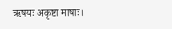ऋषयः अकृष्टा माषाः।